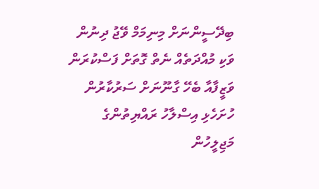ބިދޭސީންނަށް މިނިމަމް ވޭޖު ދިނުން ވަކި މުއްދަތެއް ނެތް ގޮތަށް ފަސްކުރަން ވަޒީފާއާ ބެހޭ ގާނޫނަށް ސަރުކާރުން ހުށަހެޅި އިސްލާހު ރައްޔިތުންގެ މަޖިލީހުން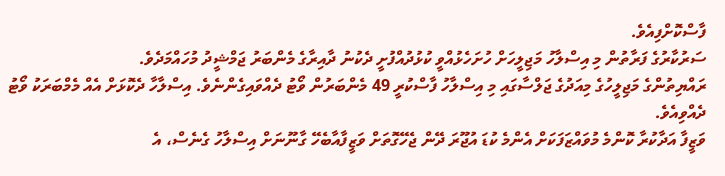ފާސްކޮށްފިއެވެ.
ސަރުކާރުގެ ފަރާތުން މި އިސްލާހު މަޖިލީހަށް ހުށަހެޅުއްވީ ކުޅުދުއްފުށީ ދެކުނު ދާއިރާގެ މެންބަރު ޖަމްޝީދު މުހައްމަދެވެ.
ރައްޔިތުންގެ މަޖިލީހުގެ މިއަދުގެ ޖަލްސާގައި މި އިސްލާހު ފާސްކުރީ 49 މެންބަރުން ވޯޓު ދެއްވައިގެންނެވެ. އިސްލާހާ ދެކޮޅަށް އެއް މެމްބަރަކު ވޯޓު ދެއްވިއެވެ.
ވަޒީފާ އަދާކުރާ ކޮންމެ މުވައްޒަފަކަށް އެންމެ ކުޑަ އުޖޫރަ ދޭން ޖެހޭގޮތަށް ވަޒީފާއާބެހޭ ގާނޫނަށް އިސްލާހު ގެނެސް، އެ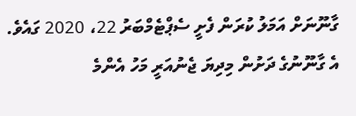ގާނޫނަށް އަމަލު ކުރަން ފެށީ ސެޕްޓެމްބަރު 22، 2020 ގައެވެ. އެ ގާނޫނުގެ ދަށުން މިދިޔަ ޖެނުއަރީ މަހު އެންމެ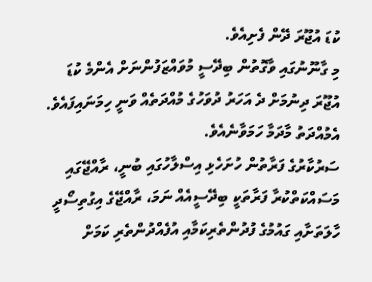ކުޑަ އުޖޫރަ ދޭން ފެށިއެވެ.
މި ގާނޫނުގައި ވާގޮތުން ބިދޭސީ މުވައްޒަފުންނަށް އެންމެ ކުޑަ އުޖޫރަ ދިނުމަށް ދެ އަހަރު ދުވަހުގެ މުއްދަތެއް ވަނީ ހިމަނައިފައެވެ. އެމުއްދަތު މާދަމާ ހަމަވާނެއެވެ.
ސަރުކާރުގެ ފަރާތުން ހުށަހެޅި އިސްލާހުގައި ބުނީ، ރާއްޖޭގައި މަސައްކަތްކުރާ ފަރާތަކީ ބިދޭސީއެއް ނަމަ، ރާއްޖޭގެ އިގުތިސޯދީ ހާލަތަށާއި ގައުމުގެ ފުދުންތެރިކަމާއި އުފެއްދުންތެރި ކަމަށް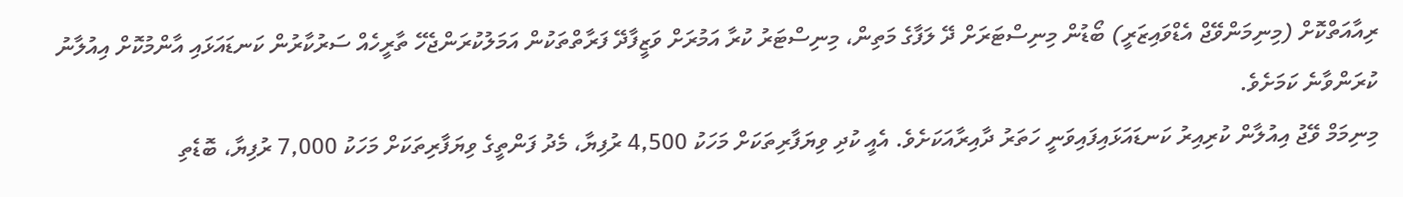ރިއާއަތްކޮށް (މިނިމަންވޭޖް އެޑްވައިޒަރީ) ބޯޑުން މިނިސްޓަރަށް ދޭ ލަފާގެ މަތިން، މިނިސްޓަރު ކުރާ އަމުރަށް ވަޒީފާދޭ ފަރާތްތަކުން އަމަލުކުރަންޖެހޭ ތާރީހެއް ސަރުކާރުން ކަނޑައަޅައި އާންމުކޮށް އިއުލާނު ކުރަންވާނެ ކަމަށެވެ.
މިނިމަމް ވޭޖު އިއުލާން ކުރިއިރު ކަނޑައަޅައިފައިވަނީ ހަތަރު ދާއިރާއަކަށެވެ. އެއީ ކުދި ވިޔަފާރިތަކަށް މަހަކު 4,500 ރުފިޔާ، މެދު ފަންތީގެ ވިޔަފާރިތަކަށް މަހަކު 7,000 ރުފިޔާ، ބޮޑެތި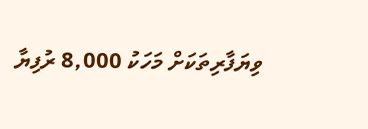ވިޔަފާރިތަކަށް މަހަކު 8,000 ރުފިޔާ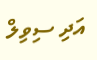އަދި ސިވިލް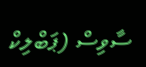ސާވިސް (ޕަބްލިކް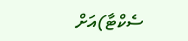ސެކްޓާ)އަށް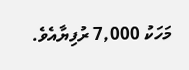މަހަކު 7,000 ރުފިޔާއެވެ.